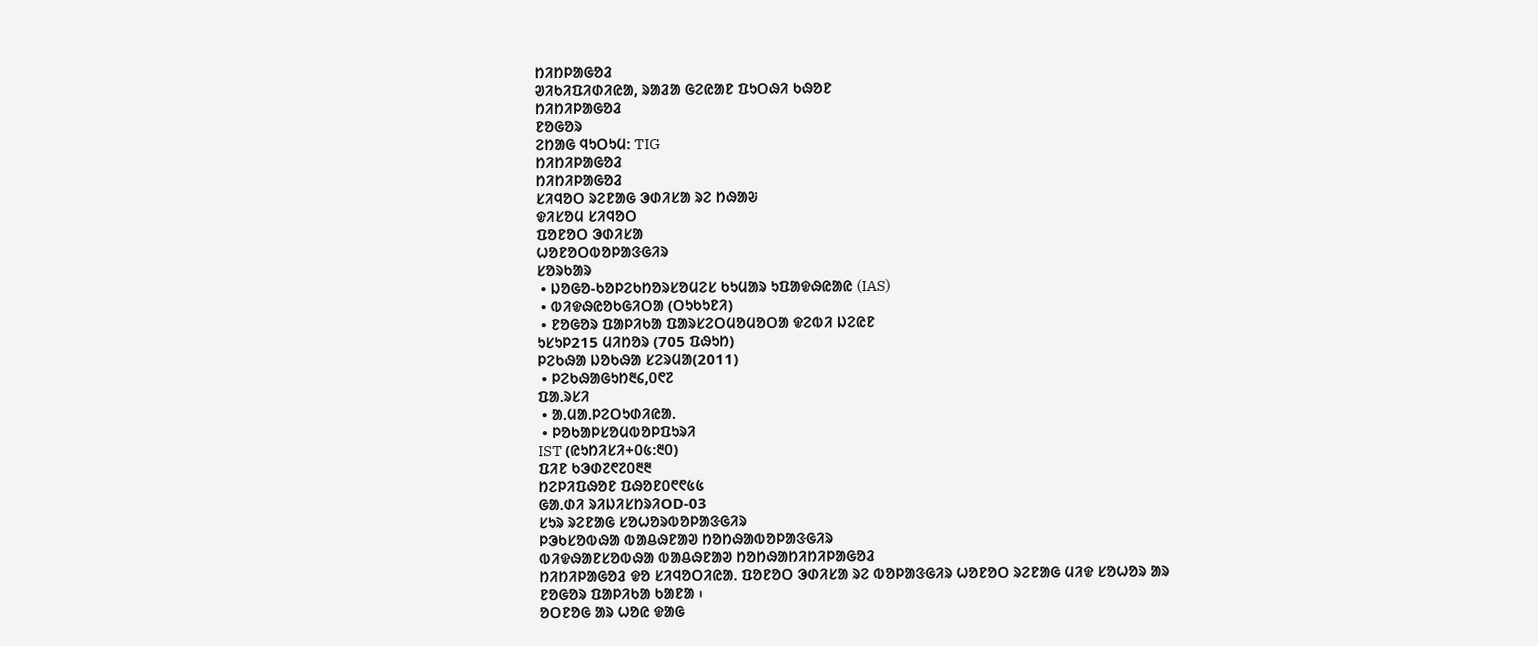ᱴᱤᱴᱞᱟᱜᱚᱲ
ᱣᱤᱠᱤᱯᱤᱰᱤᱭᱟ, ᱨᱟᱲᱟ ᱜᱮᱭᱟᱱ ᱯᱩᱛᱷᱤ ᱠᱷᱚᱱ
ᱴᱤᱴᱤᱞᱟᱜᱚᱲ
ᱱᱚᱜᱚᱨ
ᱮᱴᱟᱜ ᱧᱩᱛᱩᱢ: TIG
ᱴᱤᱴᱤᱞᱟᱜᱚᱲ
ᱴᱤᱴᱤᱞᱟᱜᱚᱲ
ᱥᱤᱧᱚᱛ ᱨᱮᱱᱟᱜ ᱳᱰᱤᱥᱟ ᱨᱮ ᱴᱷᱟᱶ
ᱫᱤᱥᱚᱢ ᱥᱤᱧᱚᱛ
ᱯᱚᱱᱚᱛ ᱳᱰᱤᱥᱟ
ᱦᱚᱱᱚᱛᱵᱚᱞᱟᱝᱜᱤᱨ
ᱥᱚᱨᱠᱟᱨ
 • ᱡᱚᱜᱚ-ᱠᱚᱞᱮᱠᱴᱚᱨᱥᱚᱢᱮᱥ ᱠᱩᱢᱟᱨ ᱩᱯᱟᱫᱷᱭᱟᱭ (IAS)
 • ᱵᱤᱫᱷᱭᱚᱠᱜᱤᱛᱟ (ᱛᱩᱠᱩᱱᱤ)
 • ᱱᱚᱜᱚᱨ ᱯᱟᱞᱤᱠᱟ ᱯᱟᱨᱥᱮᱛᱢᱚᱢᱚᱛᱟ ᱫᱮᱵᱤ ᱡᱮᱭᱱ
ᱩᱥᱩᱞ215 ᱢᱤᱴᱚᱨ (705 ᱯᱷᱩᱴ)
ᱞᱮᱠᱷᱟ ᱡᱚᱠᱷᱟ ᱥᱮᱨᱢᱟ(2011)
 • ᱞᱮᱠᱷᱟᱜᱩᱴ᱓᱔,᱐᱖᱗
ᱯᱟᱹᱨᱥᱤ
 • ᱟᱹᱢᱟᱹᱞᱮᱛᱩᱰᱤᱭᱟᱹ
 • ᱞᱚᱠᱟᱞᱥᱚᱢᱵᱚᱞᱯᱩᱨᱤ
IST (ᱭᱩᱴᱤᱥᱤ+᱐᱕:᱓᱐)
ᱯᱤᱱ ᱠᱳᱰ᱗᱖᱗᱐᱓᱓
ᱴᱮᱞᱤᱯᱷᱚᱱ ᱯᱷᱚᱱ᱐᱖᱖᱕᱕
ᱜᱟᱹᱰᱤ ᱨᱤᱡᱤᱥᱴᱨᱤOD-03
ᱥᱩᱨ ᱨᱮᱱᱟᱜ ᱥᱚᱦᱚᱨᱵᱚᱞᱟᱝᱜᱤᱨ
ᱞᱳᱠᱥᱚᱵᱷᱟ ᱵᱟᱪᱷᱱᱟᱣ ᱴᱚᱴᱷᱟᱵᱚᱞᱟᱝᱜᱤᱨ
ᱵᱤᱫᱷᱟᱱᱥᱚᱵᱷᱟ ᱵᱟᱪᱷᱱᱟᱣ ᱴᱚᱴᱷᱟᱴᱤᱴᱤᱞᱟᱜᱚᱲ
ᱴᱤᱴᱤᱞᱟᱜᱚᱲ ᱫᱚ ᱥᱤᱧᱚᱛᱤᱭᱟᱹ ᱯᱚᱱᱚᱛ ᱳᱰᱤᱥᱟ ᱨᱮ ᱵᱚᱞᱟᱝᱜᱤᱨ ᱦᱚᱱᱚᱛ ᱨᱮᱱᱟᱜ ᱢᱤᱫ ᱥᱚᱦᱚᱨ ᱟᱨ ᱱᱚᱜᱚᱨ ᱯᱟᱞᱤᱠᱟ ᱠᱟᱱᱟ ᱾
ᱚᱛᱱᱚᱜ ᱟᱨ ᱦᱚᱭ ᱫᱟᱜ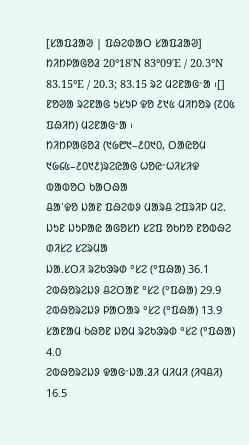[ᱥᱟᱯᱲᱟᱣ | ᱯᱷᱮᱰᱟᱛ ᱥᱟᱯᱲᱟᱣ]
ᱴᱤᱴᱞᱟᱜᱚᱲ 20°18′N 83°09′E / 20.3°N 83.15°E / 20.3; 83.15 ᱨᱮ ᱢᱮᱱᱟᱜᱼᱟ ᱾[] ᱱᱚᱣᱟ ᱨᱮᱱᱟᱜ ᱩᱥᱩᱞ ᱫᱚ ᱒᱑᱕ ᱢᱤᱴᱚᱨ (᱗᱐᱕ ᱯᱷᱤᱴ) ᱢᱮᱱᱟᱜᱼᱟ ᱾
ᱴᱤᱴᱞᱟᱜᱚᱲ (᱑᱙᱘᱑–᱒᱐᱑᱐, ᱛᱟᱭᱚᱢ ᱑᱙᱔᱕–᱒᱐᱑᱒)ᱨᱮᱭᱟᱜ ᱦᱚᱭᱼᱦᱤᱥᱤᱫ ᱵᱟᱵᱚᱛ ᱠᱟᱛᱷᱟ
ᱪᱟᱸᱫᱚ ᱡᱟᱱ ᱯᱷᱮᱵᱽ ᱢᱟᱨᱪ ᱮᱯᱨᱤᱞ ᱢᱮᱹ ᱡᱩᱱ ᱡᱩᱞᱟᱭ ᱟᱜᱚᱥᱴ ᱥᱮᱯ ᱚᱠᱴᱚ ᱱᱚᱵᱷᱮ ᱰᱤᱥᱮ ᱥᱮᱨᱢᱟ
ᱡᱟᱹᱥᱛᱤ ᱨᱮᱠᱳᱨᱰ °ᱥᱮ (°ᱯᱷᱟ) 36.1
ᱮᱵᱷᱚᱨᱮᱡᱽ ᱪᱮᱛᱟᱱ °ᱥᱮ (°ᱯᱷᱟ) 29.9
ᱮᱵᱷᱚᱨᱮᱡᱽ ᱞᱟᱛᱟᱨ °ᱥᱮ (°ᱯᱷᱟ) 13.9
ᱥᱟᱱᱟᱢ ᱠᱷᱚᱱ ᱡᱚᱢ ᱨᱮᱠᱳᱨᱰ °ᱥᱮ (°ᱯᱷᱟ) 4.0
ᱮᱵᱷᱚᱨᱮᱡᱽ ᱫᱟᱜᱼᱡᱟᱹᱲᱤ ᱢᱤᱢᱤ (ᱤᱧᱪᱤ) 16.5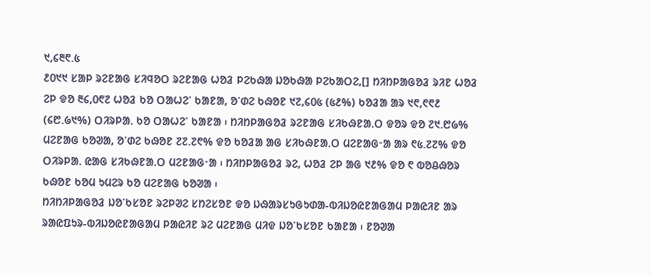᱑,᱔᱓᱖.᱕
᱒᱐᱑᱑ ᱥᱟᱞ ᱨᱮᱱᱟᱜ ᱥᱤᱧᱚᱛ ᱨᱮᱱᱟᱜ ᱦᱚᱲ ᱞᱮᱠᱷᱟ ᱡᱚᱠᱷᱟ ᱞᱮᱠᱟᱛᱮ,[] ᱴᱤᱴᱞᱟᱜᱚᱲ ᱨᱤᱱ ᱦᱚᱲ ᱮᱞ ᱫᱚ ᱓᱔,᱐᱖᱗ ᱦᱚᱲ ᱠᱚ ᱛᱟᱦᱮᱸ ᱠᱟᱱᱟ, ᱚᱸᱰᱮ ᱠᱷᱚᱱ ᱑᱗,᱔᱐᱕ (᱕᱒%) ᱠᱚᱲᱟ ᱟᱨ ᱑᱖,᱖᱖᱒ (᱔᱘.᱙᱑%) ᱛᱤᱨᱞᱟᱹ ᱠᱚ ᱛᱟᱦᱮᱸ ᱠᱟᱱᱟ ᱾ ᱴᱤᱴᱞᱟᱜᱚᱲ ᱨᱮᱱᱟᱜ ᱥᱤᱠᱷᱱᱟᱹᱛ ᱫᱚᱨ ᱫᱚ ᱗᱑.᱘᱙% ᱢᱮᱱᱟᱜ ᱠᱚᱣᱟ, ᱚᱸᱰᱮ ᱠᱷᱚᱱ ᱗᱗.᱗᱖% ᱫᱚ ᱠᱚᱲᱟ ᱟᱜ ᱥᱤᱠᱷᱱᱟᱹᱛ ᱢᱮᱱᱟᱜᱼᱟ ᱟᱨ ᱖᱕.᱗᱗% ᱫᱚ ᱛᱤᱨᱞᱟᱹ ᱭᱟᱜ ᱥᱤᱠᱷᱱᱟᱹᱛ ᱢᱮᱱᱟᱜᱼᱟ ᱾ ᱴᱤᱴᱞᱟᱜᱚᱲ ᱨᱮ, ᱦᱚᱲ ᱮᱞ ᱟᱜ ᱑᱒% ᱫᱚ ᱖ ᱵᱚᱪᱷᱚᱨ ᱠᱷᱚᱱ ᱠᱚᱢ ᱩᱢᱮᱨ ᱠᱚ ᱢᱮᱱᱟᱜ ᱠᱚᱣᱟ ᱾
ᱴᱤᱴᱤᱞᱟᱜᱚᱲ ᱡᱚᱸᱠᱥᱚᱱ ᱨᱮᱞᱣᱮ ᱥᱴᱮᱥᱚᱱ ᱫᱚ ᱡᱷᱟᱨᱥᱩᱜᱩᱰᱟ-ᱵᱤᱡᱚᱭᱱᱟᱜᱟᱢ ᱞᱟᱭᱤᱱ ᱟᱨ ᱨᱟᱭᱯᱩᱨ-ᱵᱤᱡᱚᱭᱱᱟᱜᱟᱢ ᱞᱟᱭᱤᱱ ᱨᱮ ᱢᱮᱱᱟᱜ ᱢᱤᱫ ᱡᱚᱸᱠᱥᱚᱱ ᱠᱟᱱᱟ ᱾ ᱱᱚᱣᱟ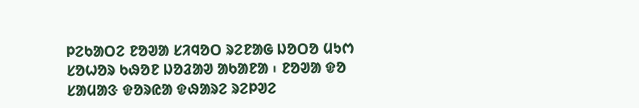ᱞᱮᱠᱟᱛᱮ ᱱᱚᱣᱟ ᱥᱤᱧᱚᱛ ᱨᱮᱱᱟᱜ ᱡᱚᱛᱚ ᱢᱩᱬ ᱥᱚᱦᱚᱨ ᱠᱷᱚᱱ ᱡᱚᱲᱟᱣ ᱟᱠᱟᱱᱟ ᱾ ᱱᱚᱣᱟ ᱫᱚ ᱥᱟᱢᱟᱝ ᱫᱚᱨᱭᱟ ᱫᱷᱟᱨᱮ ᱨᱮᱞᱣᱮ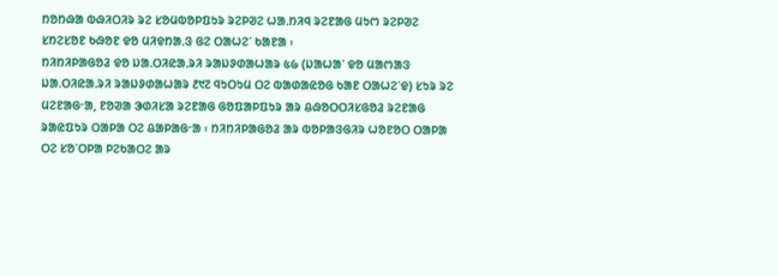ᱴᱚᱴᱷᱟ ᱵᱷᱤᱛᱤᱨ ᱨᱮ ᱥᱚᱢᱵᱚᱞᱯᱩᱨ ᱨᱮᱞᱣᱮ ᱦᱟᱹᱴᱤᱧ ᱨᱮᱱᱟᱜ ᱢᱩᱬ ᱨᱮᱞᱣᱮ ᱥᱴᱮᱥᱚᱱ ᱠᱷᱚᱱ ᱫᱚ ᱢᱤᱫᱴᱟᱹᱝ ᱜᱮ ᱛᱟᱦᱮᱸ ᱠᱟᱱᱟ ᱾
ᱴᱤᱴᱤᱞᱟᱜᱚᱲ ᱫᱚ ᱡᱟᱹᱛᱤᱭᱟᱹᱨᱤ ᱨᱟᱡᱽᱰᱟᱦᱟᱨ ᱕᱙ (ᱡᱟᱦᱟᱸ ᱫᱚ ᱢᱟᱬᱟᱝ ᱡᱟᱹᱛᱤᱭᱟᱹᱨᱤ ᱨᱟᱡᱽᱰᱟᱦᱟᱨ ᱒᱑᱗ ᱧᱩᱛᱩᱢ ᱛᱮ ᱵᱟᱰᱟᱭᱚᱜ ᱠᱟᱱ ᱛᱟᱦᱮᱸᱫ) ᱥᱩᱨ ᱨᱮ ᱢᱮᱱᱟᱜᱼᱟ, ᱱᱚᱣᱟ ᱳᱰᱤᱥᱟ ᱨᱮᱱᱟᱜ ᱜᱚᱯᱟᱞᱯᱩᱨ ᱟᱨ ᱪᱷᱚᱛᱛᱤᱥᱜᱚᱲ ᱨᱮᱱᱟᱜ ᱨᱟᱭᱯᱩᱨ ᱛᱟᱞᱟ ᱛᱮ ᱪᱟᱞᱟᱜᱼᱟ ᱾ ᱴᱤᱴᱤᱞᱟᱜᱚᱲ ᱟᱨ ᱵᱚᱞᱟᱝᱜᱤᱨ ᱦᱚᱱᱚᱛ ᱛᱟᱞᱟ ᱛᱮ ᱥᱚᱸᱛᱞᱟ ᱞᱮᱠᱟᱛᱮ ᱟᱨ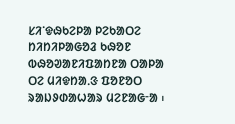ᱥᱤᱸᱫᱷᱠᱮᱞᱟ ᱞᱮᱠᱟᱛᱮ ᱴᱤᱴᱤᱞᱟᱜᱚᱲ ᱠᱷᱚᱱ ᱵᱷᱚᱣᱟᱱᱤᱯᱟᱴᱱᱟ ᱛᱟᱞᱟ ᱛᱮ ᱢᱤᱫᱴᱟᱹᱝ ᱯᱚᱱᱚᱛ ᱨᱟᱡᱽᱰᱟᱦᱟᱨ ᱢᱮᱱᱟᱜᱼᱟ ᱾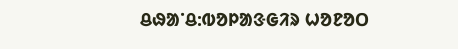ᱪᱷᱟᱸᱪ:ᱵᱚᱞᱟᱝᱜᱤᱨ ᱦᱚᱱᱚᱛ